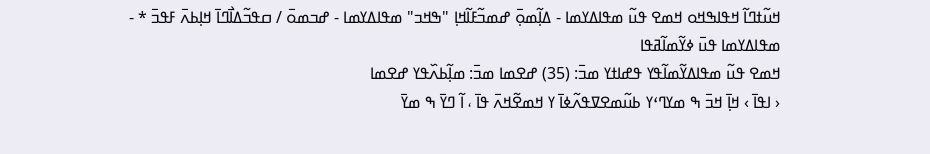ߞߎ߬ߙߣߊ߬ ߞߟߊߒߞߋ ߞߘߐ ߟߎ߬ ߘߟߊߡߌߘߊ - ߡߊ߲߬ߘߋ߲߫ ߝߘߏ߬ߓߊ߬ߞߊ߲ "ߒߞߏ" ߘߟߊߡߌߘߊ - ߝߏߘߋ߫ / ߛߟߏ߬ߡߊ߯ߣߊ߫ ߞߊ߲ߕߍ߫ ߓߟߏ߫ * - ߘߟߊߡߌߘߊ ߟߎ߫ ߦߌ߬ߘߊ߬ߥߟߊ
ߞߘߐ ߟߎ߬ ߘߟߊߡߌ߬ߘߊ߬ߟߌ ߟߝߊߙߌ ߘߏ߫: (35) ߝߐߘߊ ߘߏ߫: ߘߊ߲߬ߕߍ߰ߟߌ ߝߐߘߊ
‹ ߊߟߊ߫ › ߞߊ߲߫ ߞߏ߫ ߒ ߘߌߣߵߌ ߕߎ߬ߘߐߜߟߍ߬ߦߊ߫ ߌ ߞߘߐ߬ߞߍ߫ ߟߊ߫ ، ߊ߬ ߣߌ߫ ߒ ߘߌ߫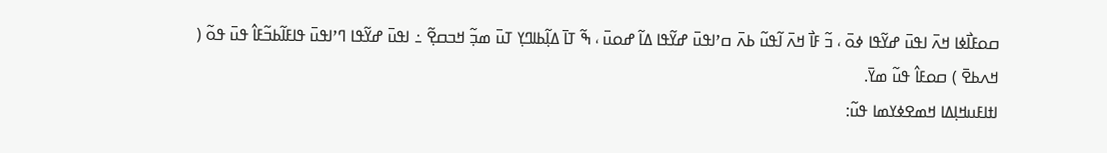ߛߋߓߊ߯ߦߊ ߞߍ߫ ߊߟߎ߫ ߝߌ߬ߟߊ ߦߋ߫ ، ߏ߬ ߓߊ߯ ߞߍ߫ ߊ߬ߟߎ߬ ߕߍ߫ ߛߴߊߟߎ߫ ߝߌ߬ߟߊ ߡߊ߬ ߝߋߎ߫ ، ߒ߬ ߠߊ߫ ߡߊ߲߬ߕߊߣߌ߲ ߠߎ߫ ߘߏ߲߬ ߞߏߛߐ߲߬ ߸ ߊߟߎ߫ ߝߌ߬ߟߊ ߣߴߊߟߎ߫ ߟߊߓߊ߬ߕߏ߬ߓߊ߮ ߟߎ߫ ߟߋ߬ ( ߞߍߕߐ߫ ) ߛߋߓߊ߮ ߟߎ߬ ߘߌ߫.
ߊߙߊߓߎߞߊ߲ߡߊ ߞߘߐߦߌߘߊ ߟߎ߬: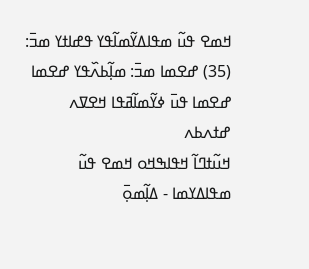ߞߘߐ ߟߎ߬ ߘߟߊߡߌ߬ߘߊ߬ߟߌ ߟߝߊߙߌ ߘߏ߫: (35) ߝߐߘߊ ߘߏ߫: ߘߊ߲߬ߕߍ߰ߟߌ ߝߐߘߊ
ߝߐߘߊ ߟߎ߫ ߦߌ߬ߘߊ߬ߥߟߊ ߞߐߜߍ ߝߙߍߕߍ
ߞߎ߬ߙߣߊ߬ ߞߟߊߒߞߋ ߞߘߐ ߟߎ߬ ߘߟߊߡߌߘߊ - ߡߊ߲߬ߘߋ߲߫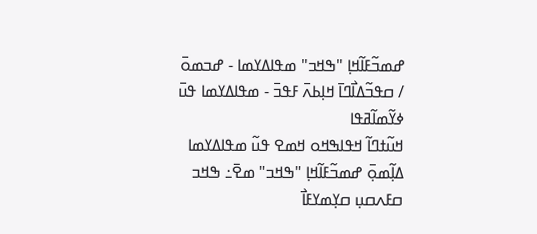ߝߘߏ߬ߓߊ߬ߞߊ߲ "ߒߞߏ" ߘߟߊߡߌߘߊ - ߝߏߘߋ߫ / ߛߟߏ߬ߡߊ߯ߣߊ߫ ߞߊ߲ߕߍ߫ ߓߟߏ߫ - ߘߟߊߡߌߘߊ ߟߎ߫ ߦߌ߬ߘߊ߬ߥߟߊ
ߞߎ߬ߙߣߊ߬ ߞߟߊߒߞߋ ߞߘߐ ߟߎ߬ ߘߟߊߡߌߘߊ ߡߊ߲߬ߘߋ߲߫ ߝߘߏ߬ߓߊ߬ߞߊ߲ "ߒߞߏ" ߘߐ߫߸ ߒߞߏ ߛߓߍߛߎ߲ ߛߌ߲ߘߌߓߊ߯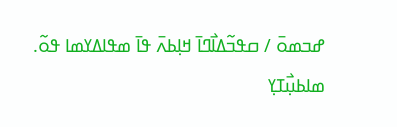ߝߏߘߋ߫ / ߛߟߏ߬ߡߊ߯ߣߊ߫ ߞߊ߲ߕߍ߫ ߟߊ߫ ߘߟߊߡߌߘߊ ߟߋ߬.
ߘߊߕߎ߲߯ߠߌ߲